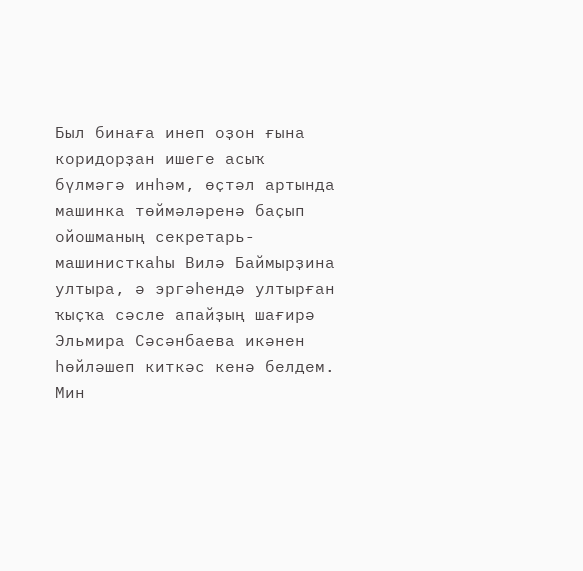Был бинаға инеп оҙон ғына коридорҙан ишеге асыҡ бүлмәгә инһәм, өҫтәл артында машинка төймәләренә баҫып ойошманың секретарь-машинисткаһы Вилә Баймырҙина ултыра, ә эргәһендә ултырған ҡыҫҡа сәсле апайҙың шағирә Эльмира Сәсәнбаева икәнен һөйләшеп киткәс кенә белдем. Мин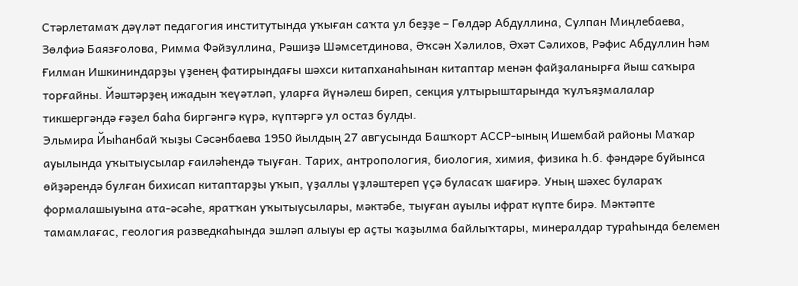Стәрлетамаҡ дәүләт педагогия институтында уҡыған саҡта ул беҙҙе – Гөлдәр Абдуллина, Сулпан Миңлебаева, Зөлфиә Баязғолова, Римма Фәйзуллина, Рәшиҙә Шәмсетдинова, Әҡсән Хәлилов, Әхәт Сәлихов, Рәфис Абдуллин һәм Ғилман Ишкининдарҙы үҙенең фатирындағы шәхси китапханаһынан китаптар менән файҙаланырға йыш саҡыра торғайны. Йәштәрҙең ижадын ҡеүәтләп, уларға йүнәлеш биреп, секция ултырыштарында ҡулъяҙмалалар тикшергәндә ғәҙел баһа биргәнгә күрә, күптәргә ул остаз булды.
Эльмира Йыһанбай ҡыҙы Сәсәнбаева 1950 йылдың 27 авгусында Башҡорт АССР-ының Ишембай районы Маҡар ауылында уҡытыусылар ғаиләһендә тыуған. Тарих, антропология, биология, химия, физика һ.б. фәндәре буйынса өйҙәрендә булған бихисап китаптарҙы уҡып, үҙаллы үҙләштереп үҫә буласаҡ шағирә. Уның шәхес булараҡ формалашыуына ата-әсәһе, яратҡан уҡытыусылары, мәктәбе, тыуған ауылы ифрат күпте бирә. Мәктәпте тамамлағас, геология разведкаһында эшләп алыуы ер аҫты ҡаҙылма байлыҡтары, минералдар тураһында белемен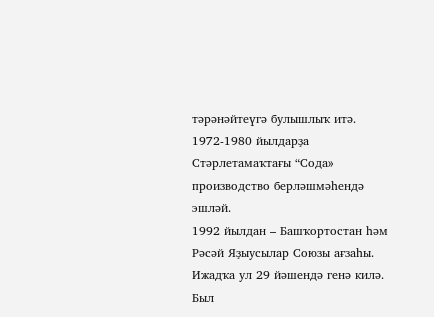тәрәнәйтеүгә булышлыҡ итә. 1972-1980 йылдарҙа Стәрлетамаҡтағы “Сода» производство берләшмәһендә эшләй.
1992 йылдан – Башҡортостан һәм Рәсәй Яҙыусылар Союзы ағзаһы.
Ижадҡа ул 29 йәшендә генә килә. Был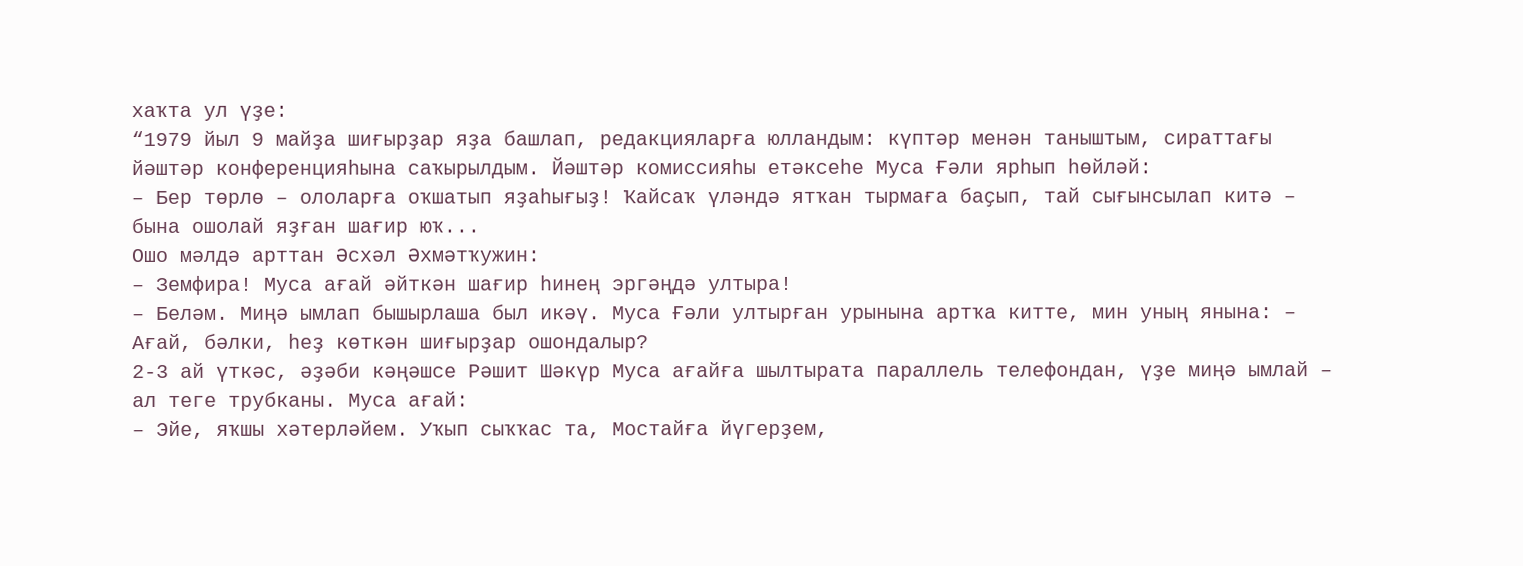хаҡта ул үҙе:
“1979 йыл 9 майҙа шиғырҙар яҙа башлап, редакцияларға юлландым: күптәр менән таныштым, сираттағы йәштәр конференцияһына саҡырылдым. Йәштәр комиссияһы етәксеһе Муса Ғәли ярһып һөйләй:
– Бер төрлө – ололарға оҡшатып яҙаһығыҙ! Ҡайсаҡ үләндә ятҡан тырмаға баҫып, тай сығынсылап китә – бына ошолай яҙған шағир юҡ...
Ошо мәлдә арттан Әсхәл Әхмәтҡужин:
– Земфира! Муса ағай әйткән шағир һинең эргәңдә ултыра!
– Беләм. Миңә ымлап бышырлаша был икәү. Муса Ғәли ултырған урынына артҡа китте, мин уның янына: – Ағай, бәлки, һеҙ көткән шиғырҙар ошондалыр?
2-3 ай үткәс, әҙәби кәңәшсе Рәшит Шәкүр Муса ағайға шылтырата параллель телефондан, үҙе миңә ымлай – ал теге трубканы. Муса ағай:
– Эйе, яҡшы хәтерләйем. Уҡып сыҡҡас та, Мостайға йүгерҙем,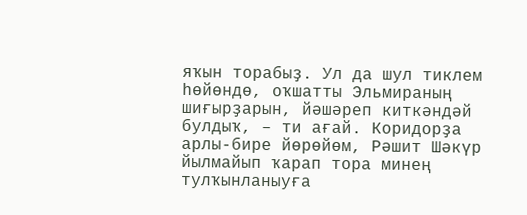яҡын торабыҙ. Ул да шул тиклем һөйөндө, оҡшатты Эльмираның шиғырҙарын, йәшәреп киткәндәй булдыҡ, – ти ағай. Коридорҙа арлы-бире йөрөйөм, Рәшит Шәкүр йылмайып ҡарап тора минең тулҡынланыуға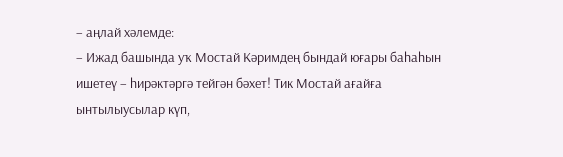– аңлай хәлемде:
– Ижад башында уҡ Мостай Кәримдең бындай юғары баһаһын ишетеү – һирәктәргә тейгән бәхет! Тик Мостай ағайға ынтылыусылар күп,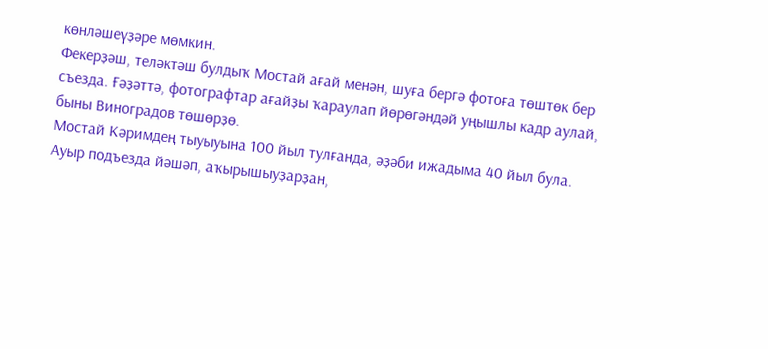көнләшеүҙәре мөмкин.
Фекерҙәш, теләктәш булдыҡ Мостай ағай менән, шуға бергә фотоға төштөк бер съезда. Ғәҙәттә, фотографтар ағайҙы ҡараулап йөрөгәндәй уңышлы кадр аулай, быны Виноградов төшөрҙө.
Мостай Кәримдең тыуыуына 100 йыл тулғанда, әҙәби ижадыма 40 йыл була.
Ауыр подъезда йәшәп, аҡырышыуҙарҙан,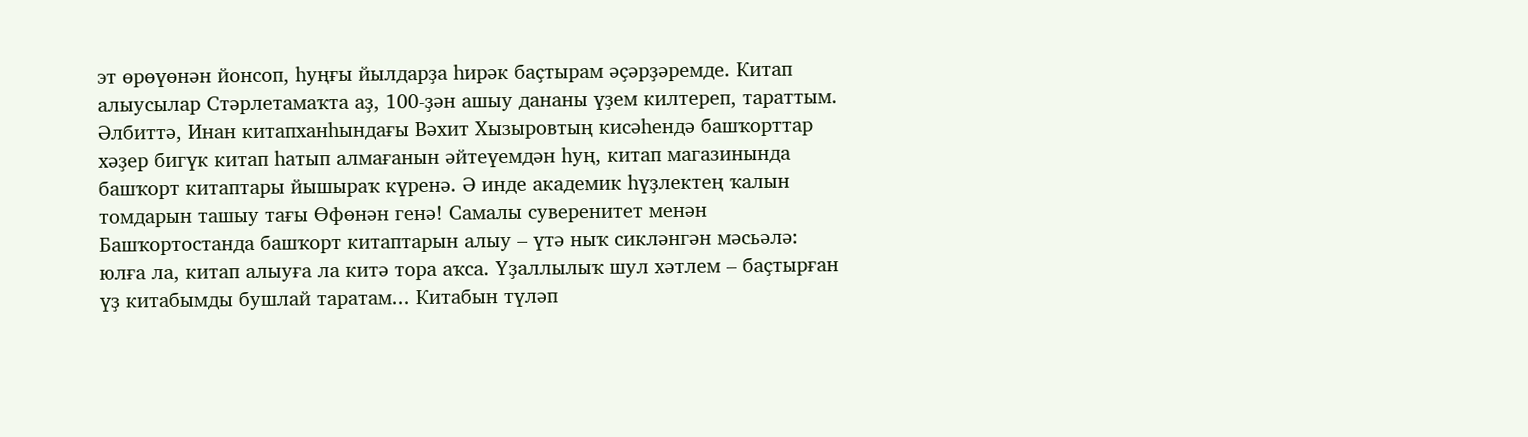эт өрөүөнән йонсоп, һуңғы йылдарҙа һирәк баҫтырам әҫәрҙәремде. Китап алыусылар Стәрлетамаҡта аҙ, 100-ҙән ашыу дананы үҙем килтереп, тараттым. Әлбиттә, Инан китапханһындағы Вәхит Хызыровтың кисәһендә башҡорттар хәҙер бигүк китап һатып алмағанын әйтеүемдән һуң, китап магазинында башҡорт китаптары йышыраҡ күренә. Ә инде академик һүҙлектең ҡалын томдарын ташыу тағы Өфөнән генә! Самалы суверенитет менән Башҡортостанда башҡорт китаптарын алыу – үтә ныҡ сикләнгән мәсьәлә: юлға ла, китап алыуға ла китә тора аҡса. Үҙаллылыҡ шул хәтлем – баҫтырған үҙ китабымды бушлай таратам... Китабын түләп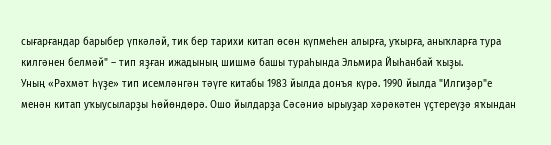сығарғандар барыбер үпкәләй, тик бер тарихи китап өсөн күпмеһен алырға, уҡырға, аныҡларға тура килгәнен белмәй" – тип яҙған ижадының шишмә башы тураһында Эльмира Йыһанбай ҡыҙы.
Уның «Рәхмәт һүҙе» тип исемләнгән тәүге китабы 1983 йылда донъя күрә. 1990 йылда "Илгиҙәр"е менән китап уҡыусыларҙы һөйөндөрә. Ошо йылдарҙа Сәсәниә ырыуҙар хәрәкәтен үҫтереүҙә яҡындан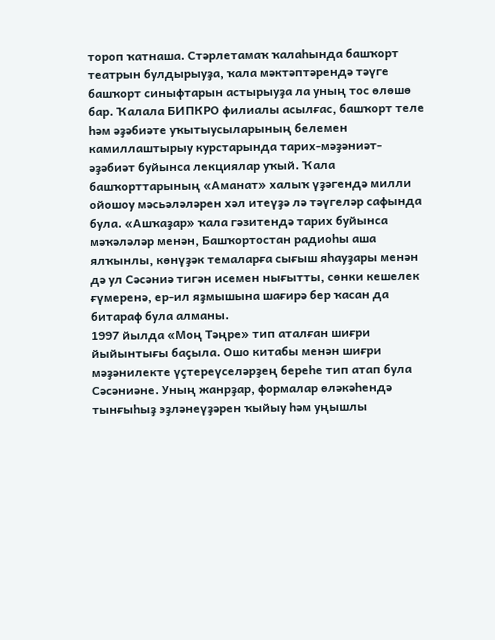тороп ҡатнаша. Стәрлетамаҡ ҡалаһында башҡорт театрын булдырыуҙа, ҡала мәктәптәрендә тәүге башҡорт синыфтарын астырыуҙа ла уның тос өлөшө бар. Ҡалала БИПКРО филиалы асылғас, башҡорт теле һәм әҙәбиәте уҡытыусыларының белемен камиллаштырыу курстарында тарих-мәҙәниәт-әҙәбиәт буйынса лекциялар уҡый. Ҡала башҡорттарының «Аманат» халыҡ үҙәгендә милли ойошоу мәсьәләләрен хәл итеүҙә лә тәүгеләр сафында була. «Ашҡаҙар» ҡала гәзитендә тарих буйынса мәҡәләләр менән, Башҡортостан радиоһы аша ялҡынлы, көнүҙәк темаларға сығыш яһауҙары менән дә ул Сәсәниә тигән исемен нығытты, сөнки кешелек ғүмеренә, ер-ил яҙмышына шағирә бер ҡасан да битараф була алманы.
1997 йылда «Моң Тәңре» тип аталған шиғри йыйынтығы баҫыла. Ошо китабы менән шиғри мәҙәнилекте үҫтереүселәрҙең береһе тип атап була Сәсәниәне. Уның жанрҙар, формалар өләкәһендә тынғыһыҙ эҙләнеүҙәрен ҡыйыу һәм уңышлы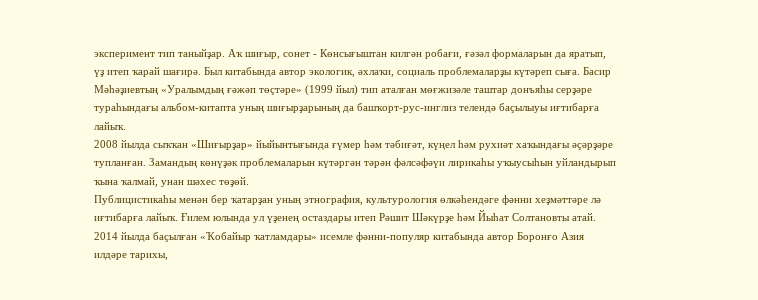эксперимент тип таныйҙар. Аҡ шиғыр, сонет - Көнсығыштан килгән робағи, ғәзәл формаларын да яратып, үҙ итеп ҡарай шағирә. Был китабында автор экологик, әхлаҡи, социаль проблемаларҙы күтәреп сыға. Басир Мәһәҙиевтың «Уралымдың ғәжәп төҫтәре» (1999 йыл) тип аталған мөғжизәле таштар донъяһы серҙәре тураһындағы альбом-китапта уның шиғырҙарының да башҡорт-рус-инглиз телендә баҫылыуы иғтибарға лайыҡ.
2008 йылда сыҡҡан «Шиғырҙар» йыйынтығында ғүмер һәм тәбиғәт, күңел һәм рухиәт хаҡындағы әҫәрҙәре тупланған. Замандың көнүҙәк проблемаларын күтәргән тәрән фәлсәфәүи лирикаһы уҡыусыһын уйландырып ҡына ҡалмай, унан шәхес төҙөй.
Публицистикаһы менән бер ҡатарҙан уның этнография, культурология өлкәһендәге фәнни хеҙмәттәре лә иғтибарға лайыҡ. Ғилем юлында ул үҙенең остаздары итеп Рәшит Шәкүрҙе һәм Йыһат Солтановты атай.
2014 йылда баҫылған «Ҡобайыр ҡатламдары» исемле фәнни-популяр китабында автор Боронғо Азия илдәре тарихы,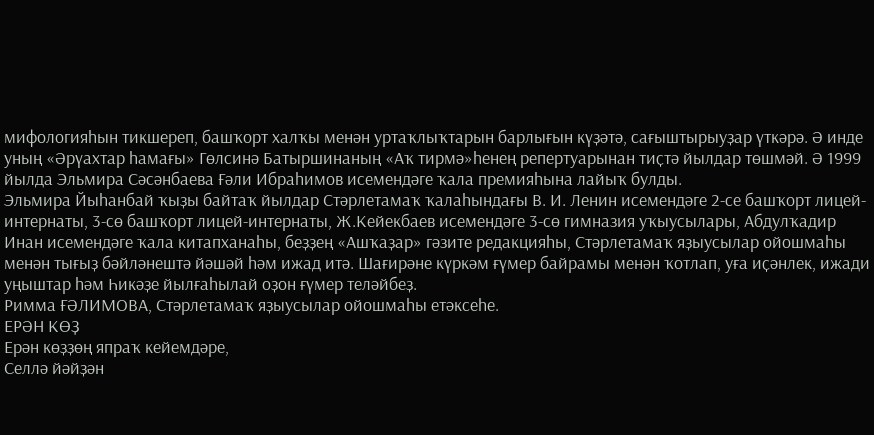мифологияһын тикшереп, башҡорт халҡы менән уртаҡлыҡтарын барлығын күҙәтә, сағыштырыуҙар үткәрә. Ә инде уның «Әрүахтар һамағы» Гөлсинә Батыршинаның «Аҡ тирмә»һенең репертуарынан тиҫтә йылдар төшмәй. Ә 1999 йылда Эльмира Сәсәнбаева Ғәли Ибраһимов исемендәге ҡала премияһына лайыҡ булды.
Эльмира Йыһанбай ҡыҙы байтаҡ йылдар Стәрлетамаҡ ҡалаһындағы В. И. Ленин исемендәге 2-се башҡорт лицей-интернаты, 3-сө башҡорт лицей-интернаты, Ж.Кейекбаев исемендәге 3-сө гимназия уҡыусылары, Абдулҡадир Инан исемендәге ҡала китапханаһы, беҙҙең «Ашҡаҙар» гәзите редакцияһы, Стәрлетамаҡ яҙыусылар ойошмаһы менән тығыҙ бәйләнештә йәшәй һәм ижад итә. Шағирәне күркәм ғүмер байрамы менән ҡотлап, уға иҫәнлек, ижади уңыштар һәм Һикәҙе йылғаһылай оҙон ғүмер теләйбеҙ.
Римма ҒӘЛИМОВА, Стәрлетамаҡ яҙыусылар ойошмаһы етәксеһе.
ЕРӘН КӨҘ
Ерән көҙҙөң япраҡ кейемдәре,
Селлә йәйҙән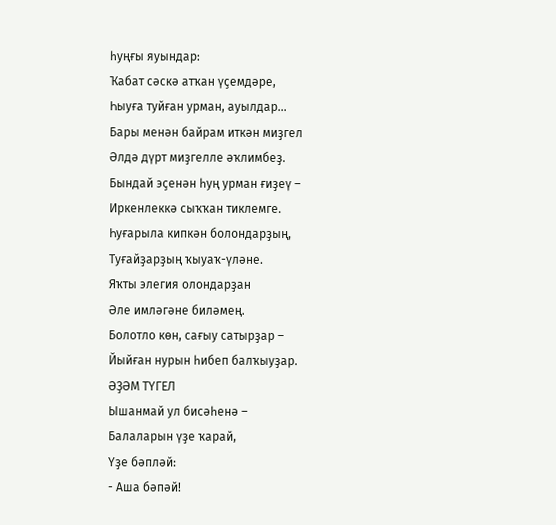һуңғы яуындар:
Ҡабат сәскә атҡан үҫемдәре,
Һыуға туйған урман, ауылдар...
Бары менән байрам иткән миҙгел
Әлдә дүрт миҙгелле әҡлимбеҙ.
Бындай эҫенән һуң урман ғиҙеү –
Иркенлеккә сыҡҡан тиклемге.
Һуғарыла кипкән болондарҙың,
Туғайҙарҙың ҡыуаҡ-үләне.
Яҡты элегия олондарҙан
Әле имләгәне биләмең.
Болотло көн, сағыу сатырҙар –
Йыйған нурын һибеп балҡыуҙар.
ӘҘӘМ ТҮГЕЛ
Ышанмай ул бисәһенә –
Балаларын үҙе ҡарай,
Үҙе бәпләй:
- Аша бәпәй!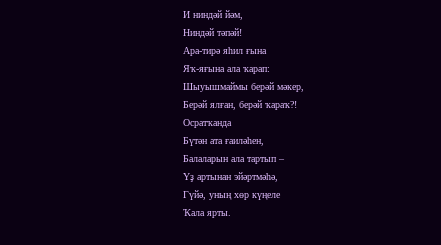И ниндәй йәм,
Ниндәй тәпәй!
Ара-тирә яһил ғына
Яҡ-яғына ала ҡарап:
Шыуышмаймы берәй мәкер,
Берәй ялған, берәй ҡараҡ?!
Осратҡанда
Бүтән ата ғаиләһен,
Балаларын ала тартып –
Үҙ артынан эйәртмәһә,
Гүйә, уның хөр күңеле
Ҡала ярты.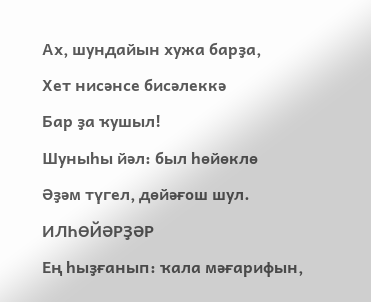Ах, шундайын хужа барҙа,
Хет нисәнсе бисәлеккә
Бар ҙа ҡушыл!
Шуныһы йәл: был һөйөклө
Әҙәм түгел, дөйәғош шул.
ИЛҺӨЙӘРҘӘР
Ең һыҙғанып: ҡала мәғарифын,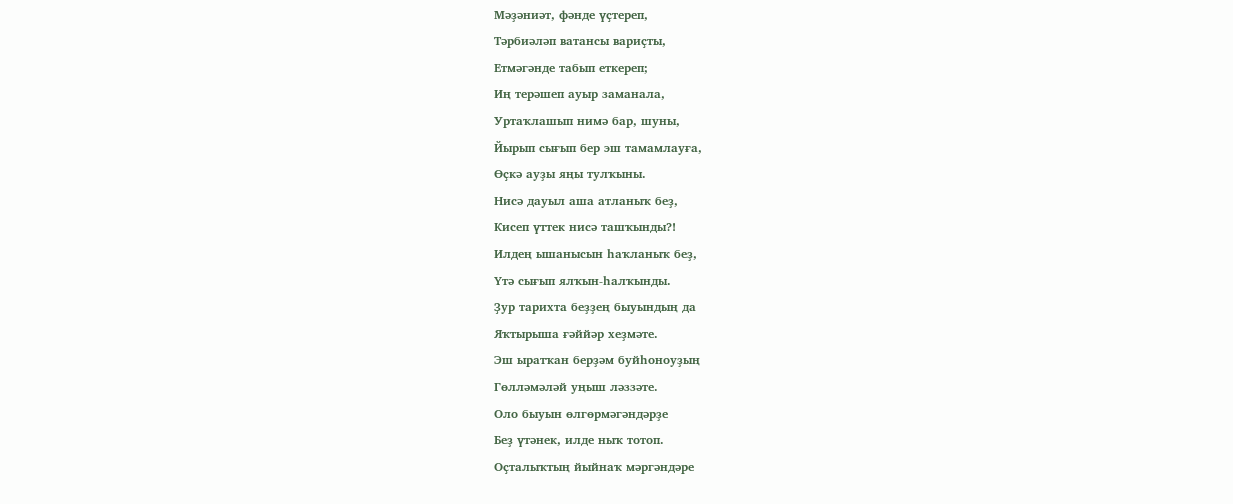Мәҙәниәт, фәнде үҫтереп,
Тәрбиәләп ватансы вариҫты,
Етмәгәнде табып еткереп;
Иң терәшеп ауыр заманала,
Уртаҡлашып нимә бар, шуны,
Йырып сығып бер эш тамамлауға,
Өҫкә ауҙы яңы тулҡыны.
Нисә дауыл аша атланыҡ беҙ,
Кисеп үттек нисә ташҡынды?!
Илдең ышанысын һаҡланыҡ беҙ,
Үтә сығып ялҡын-һалҡынды.
Ҙур тарихта беҙҙең быуындың да
Яҡтырыша ғәййәр хеҙмәте.
Эш ыратҡан берҙәм буйһоноуҙың
Гөлләмәләй уңыш ләззәте.
Оло быуын өлгөрмәгәндәрҙе
Беҙ үтәнек, илде ныҡ тотоп.
Оҫталыҡтың йыйнаҡ мәргәндәре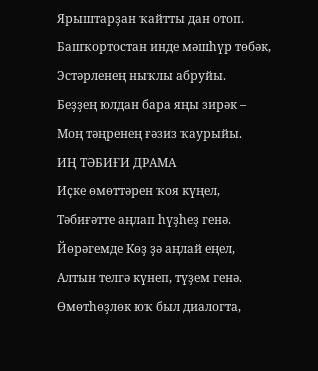Ярыштарҙан ҡайтты дан отоп.
Башҡортостан инде мәшһүр төбәк,
Эстәрленең ныҡлы абруйы.
Беҙҙең юлдан бара яңы зирәк –
Моң тәңренең ғәзиз ҡаурыйы.
ИҢ ТӘБИҒИ ДРАМА
Иҫке өмөттәрен ҡоя күңел,
Тәбиғәтте аңлап һүҙһеҙ генә.
Йөрәгемде Көҙ ҙә аңлай еңел,
Алтын телгә күнеп, түҙем генә.
Өмөтһөҙлөк юҡ был диалогта,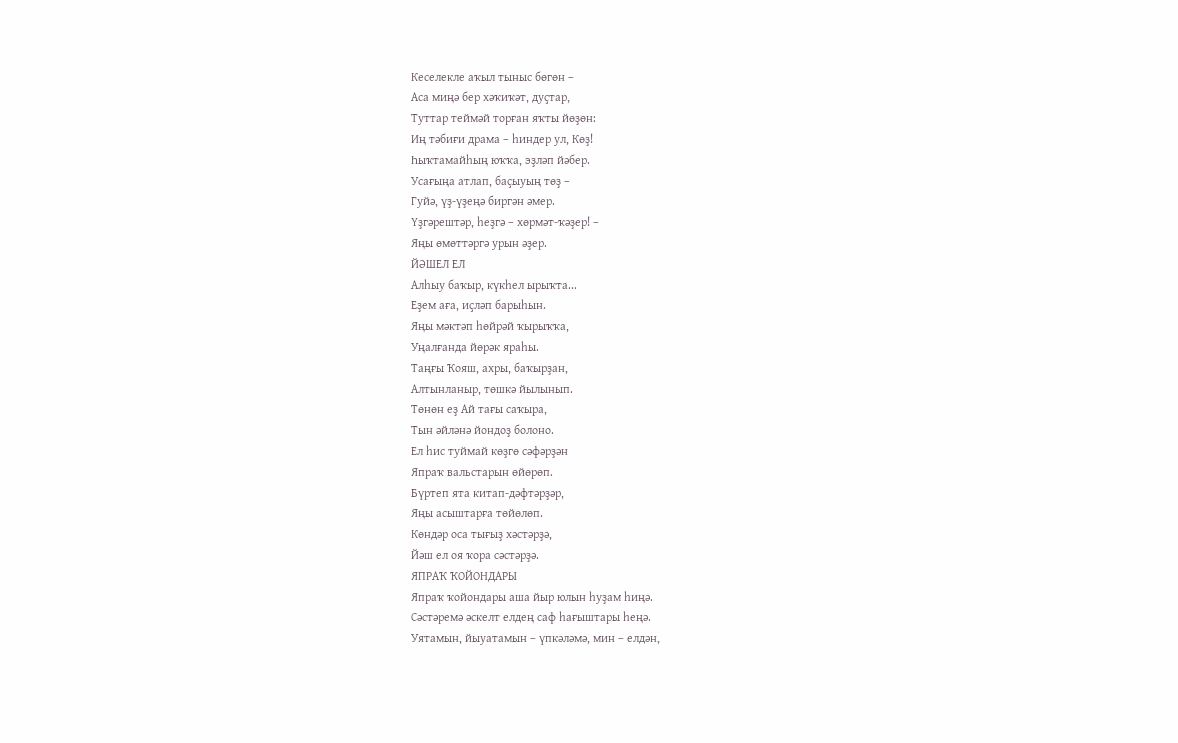Кеселекле аҡыл тыныс бөгөн –
Аса миңә бер хәҡиҡәт, дуҫтар,
Туттар теймәй торған яҡты йөҙөн:
Иң тәбиғи драма – һиндер ул, Көҙ!
Һыҡтамайһың юҡҡа, эҙләп йәбер.
Усағыңа атлап, баҫыуың төҙ –
Гуйә, үҙ-үҙеңә биргән әмер.
Үҙгәрештәр, һеҙгә – хөрмәт-ҡәҙер! –
Яңы өмөттәргә урын әҙер.
ЙӘШЕЛ ЕЛ
Алһыу баҡыр, күкһел ырыҡта...
Еҙем аға, иҫләп барыһын.
Яңы мәктәп һөйрәй ҡырыҡҡа,
Уңалғанда йөрәк яраһы.
Таңғы Ҡояш, ахры, баҡырҙан,
Алтынланыр, төшкә йылынып.
Төнөн еҙ Ай тағы саҡыра,
Тын әйләнә йондоҙ болоно.
Ел һис туймай көҙгө сәфәрҙән
Япраҡ вальстарын өйөрөп.
Бүртеп ята китап-дәфтәрҙәр,
Яңы асыштарға төйөлөп.
Көндәр оса тығыҙ хәстәрҙә,
Йәш ел оя ҡора сәстәрҙә.
ЯПРАҠ ҠОЙОНДАРЫ
Япраҡ ҡойондары аша йыр юлын һуҙам һиңә.
Сәстәремә әскелт елдең саф һағыштары һеңә.
Уятамын, йыуатамын – үпкәләмә, мин – елдән,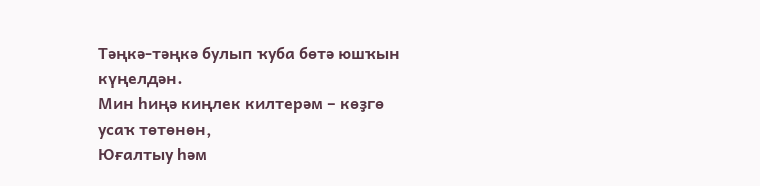Тәңкә-тәңкә булып ҡуба бөтә юшҡын күңелдән.
Мин һиңә киңлек килтерәм – көҙгө усаҡ төтөнөн,
Юғалтыу һәм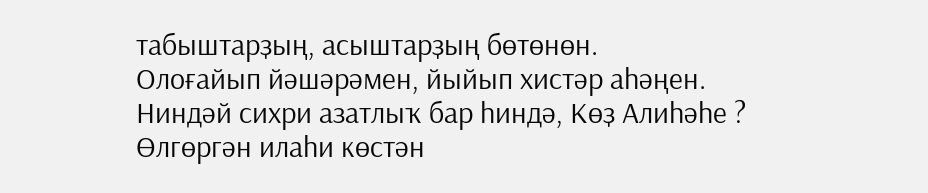табыштарҙың, асыштарҙың бөтөнөн.
Олоғайып йәшәрәмен, йыйып хистәр аһәңен.
Ниндәй сихри азатлыҡ бар һиндә, Көҙ Алиһәһе ?
Өлгөргән илаһи көстән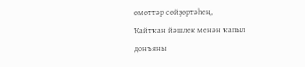өмөттәр сөйҙөртәһең,
Ҡайтҡан йәшлек менән ҡапыл донъяны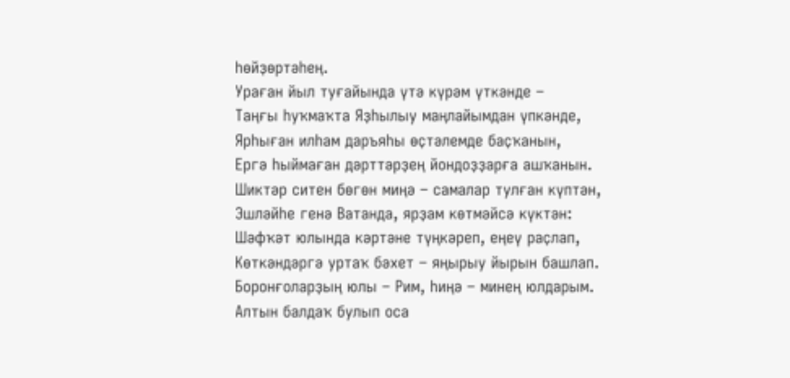һөйҙөртәһең.
Ураған йыл туғайында үтә күрәм үткәнде –
Таңғы һуҡмаҡта Яҙһылыу маңлайымдан үпкәнде,
Ярһыған илһам даръяһы өҫтәлемде баҫҡанын,
Ергә һыймаған дәрттәрҙең йондоҙҙарға ашҡанын.
Шиктәр ситен бөгөн миңә – самалар тулған күптән,
Эшләйһе генә Ватанда, ярҙам көтмәйсә күктән:
Шәфҡәт юлында кәртәне түңкәреп, еңеү раҫлап,
Көткәндәргә уртаҡ бәхет – яңырыу йырын башлап.
Боронғоларҙың юлы – Рим, һиңә – минең юлдарым.
Алтын балдаҡ булып оса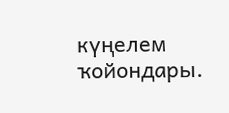күңелем ҡойондары.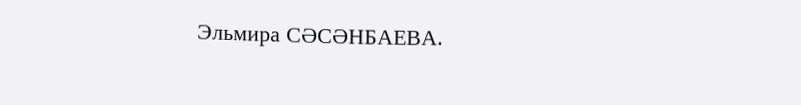Эльмира СӘСӘНБАЕВА.